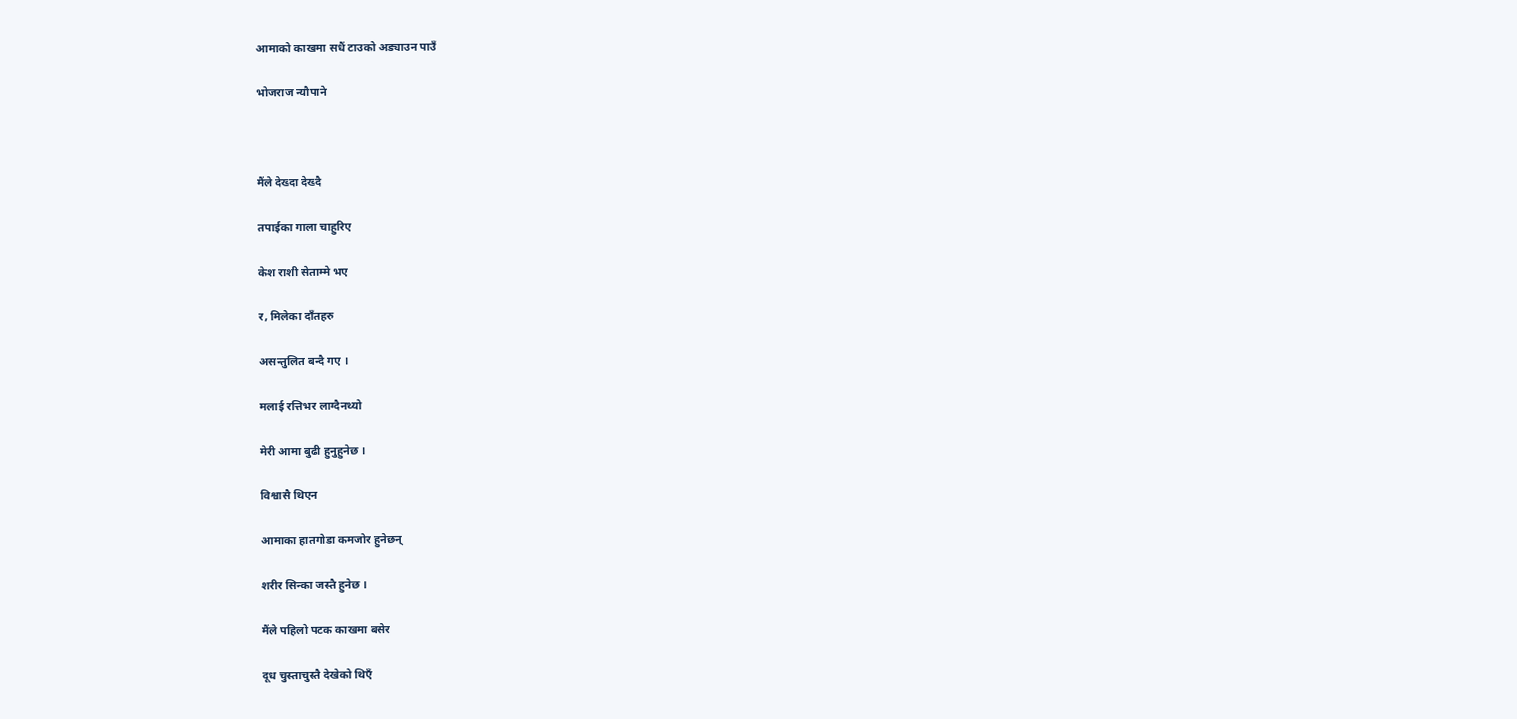आमाको काखमा सधैं टाउको अड्याउन पाउँ

भोजराज न्यौपाने



मैंले देख्दा देख्दै

तपाईका गाला चाहुरिए

केश राशी सेताम्मे भए

र, मिलेका दाँतहरु

असन्तुलित बन्दै गए ।

मलाई रत्तिभर लाग्दैनथ्यो

मेरी आमा बुढी हुनुहुनेछ ।

विश्वासै थिएन

आमाका हातगोडा कमजोर हुनेछन्

शरीर सिन्का जस्तै हुनेछ ।

मैंले पहिलो पटक काखमा बसेर

दूध चुस्ताचुस्तै देखेको थिएँ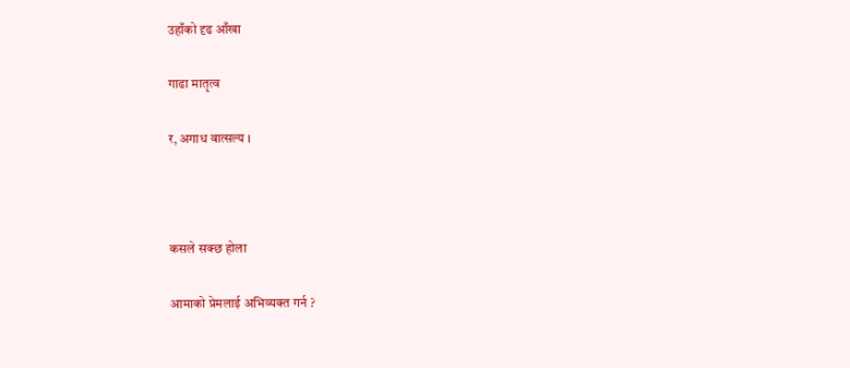उहाँको दृढ आँखा

गाढा मातृत्व

र, अगाध वात्सल्य ।



कसले सक्छ होला

आमाको प्रेमलाई अभिव्यक्त गर्न ?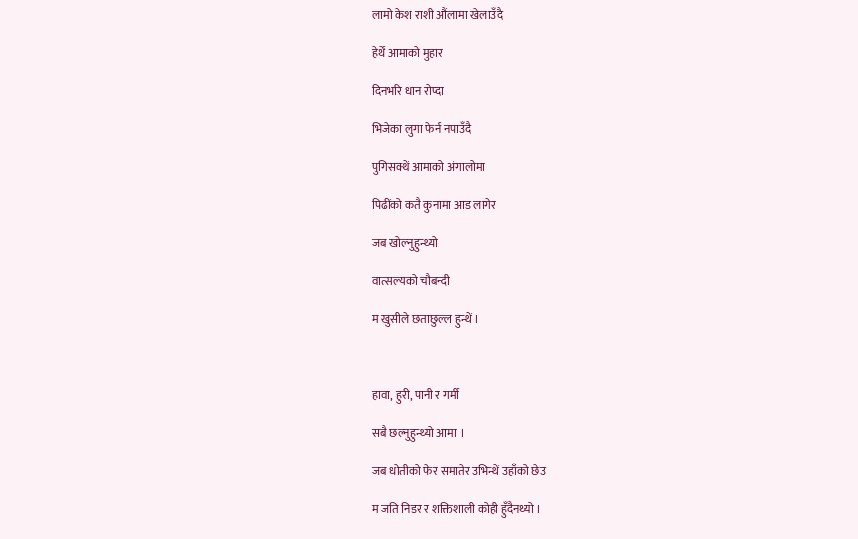लामो केश राशी औंलामा खेलाउँदै

हेर्थें आमाको मुहार

दिनभरि धान रोप्दा

भिजेका लुगा फेर्न नपाउँदै

पुगिसक्थें आमाको अंगालोमा

पिढींको कतै कुनामा आड लागेर

जब खोल्नुहुन्थ्यो

वात्सल्यको चौबन्दी

म खुसीले छताछुल्ल हुन्थें ।



हावा, हुरी, पानी र गर्मी

सबै छल्नुहुन्थ्यो आमा ।

जब धोतीको फेर समातेर उभिन्थें उहाँको छेउ

म जति निडर र शक्तिशाली कोही हुँदैनथ्यो ।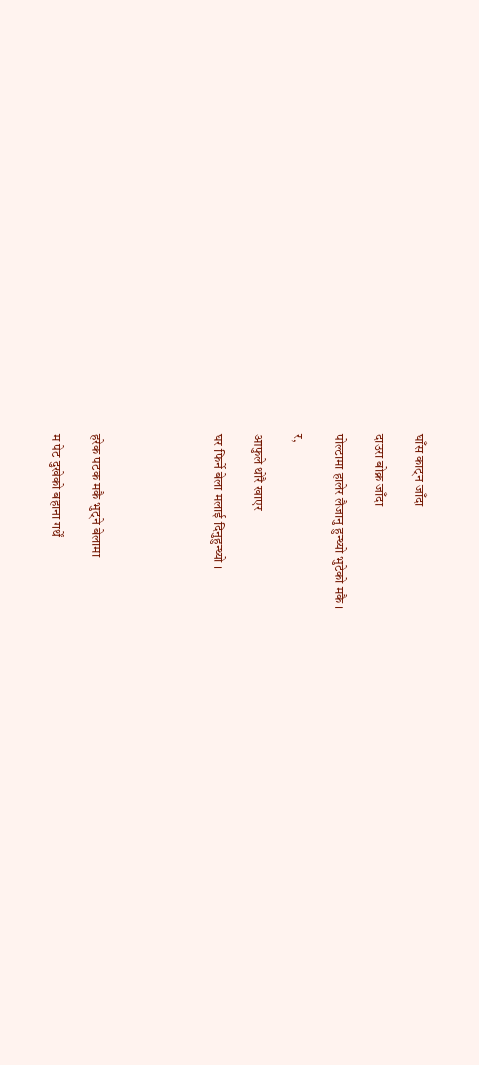घाँस काट्न जाँदा

दाउरा बोक्न जाँदा

पोल्टामा हालेर लैजानु हुन्थ्यो भुटेको मकै ।

र,

आफुले थोरै खाएर

घर फिर्ने बेला मलाई दिनुहुन्थ्यो ।





हरेक पटक मकै भुट्ने बेलामा

म पेट दुखेको बहाना गर्थें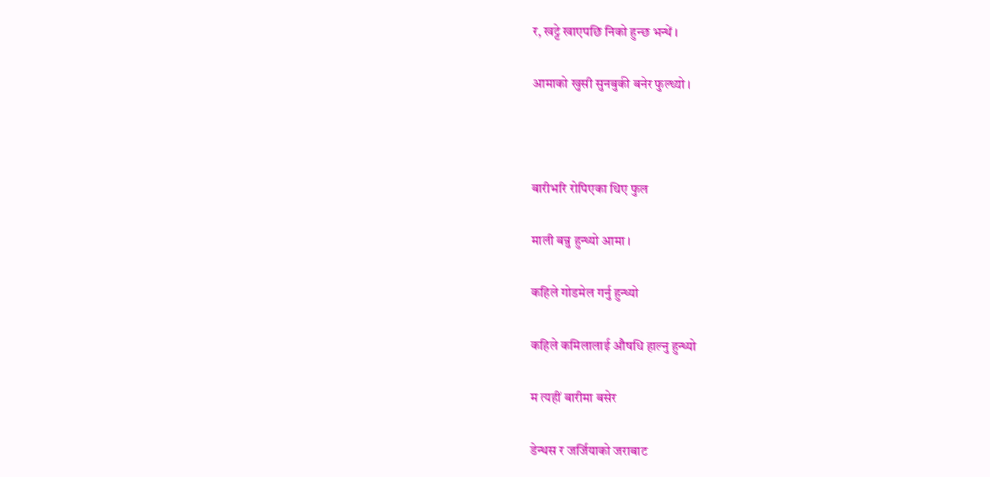र, खट्टे खाएपछि निको हुन्छ भन्थें ।

आमाको खुसी सुनबुकी बनेर फुल्थ्यो ।



बारीभरि रोपिएका थिए फुल

माली बन्नु हुन्थ्यो आमा ।

कहिले गोडमेल गर्नु हुन्थ्यो

कहिले कमिलालाई औषधि हाल्नु हुन्थ्यो

म त्यहीं बारीमा बसेर

डेन्थस र जर्जियाको जराबाट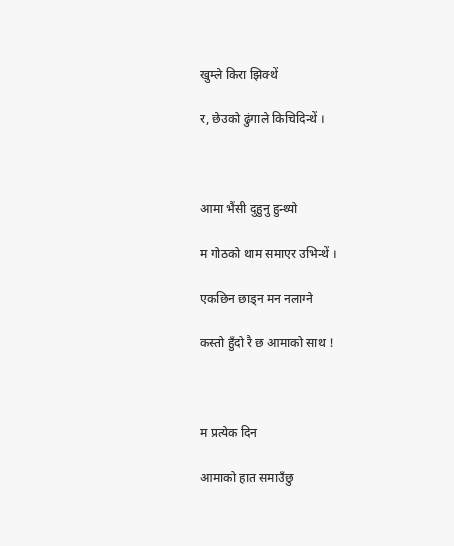खुम्ले किरा झिक्थें

र, छेउको ढुंगाले किचिदिन्थें ।



आमा भैंसी दुहुनु हुन्थ्यो

म गोठको थाम समाएर उभिन्थें ।

एकछिन छाड्न मन नलाग्ने

कस्तो हुँदो रै छ आमाको साथ !



म प्रत्येक दिन

आमाको हात समाउँछु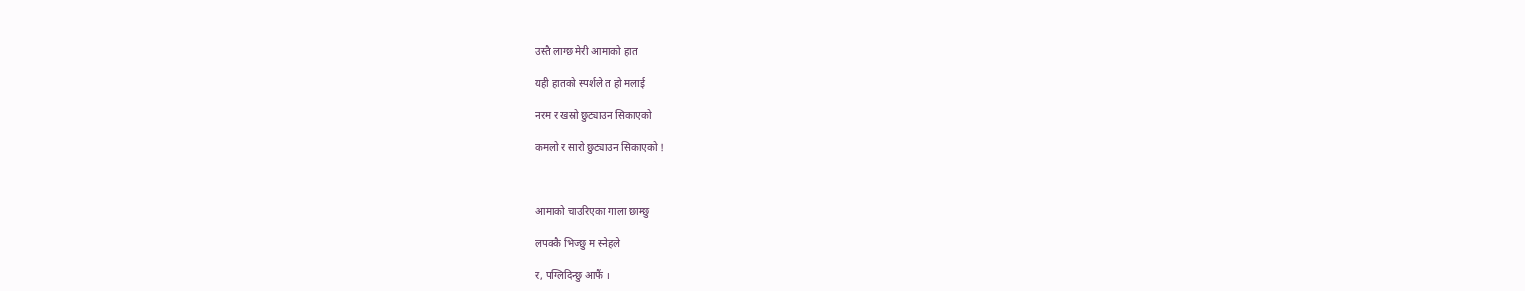उस्तै लाग्छ मेरी आमाको हात

यही हातको स्पर्शले त हो मलाई

नरम र खस्रो छुट्याउन सिकाएको

कमलो र सारो छुट्याउन सिकाएको !



आमाको चाउरिएका गाला छाम्छु

लपक्कै भिज्छु म स्नेहले

र, पग्लिदिन्छु आफैं ।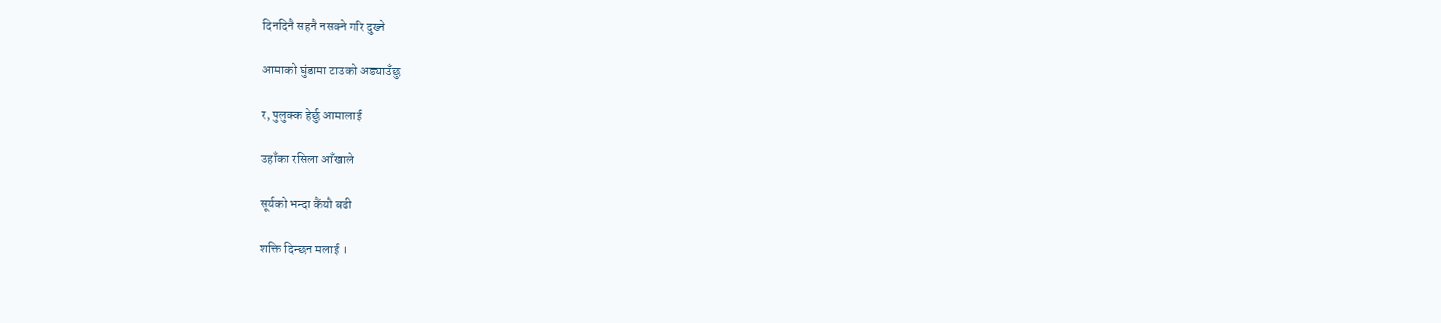दिनदिनै सहनै नसक्ने गरि दुख्ने

आमाको घुंडामा टाउको अड्याउँछु

र, पुलुक्क हेर्छु आमालाई

उहाँका रसिला आँखाले

सूर्यको भन्दा कैंयौ बढी

शक्ति दिन्छन मलाई ।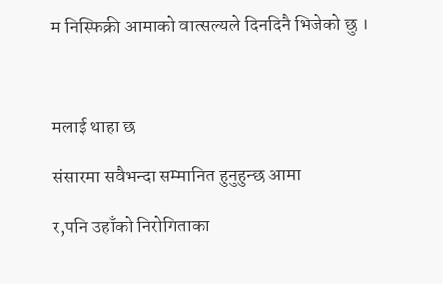म निस्फिक्री आमाको वात्सल्यले दिनदिनै भिजेको छु ।



मलाई थाहा छ

संसारमा सवैभन्दा सम्मानित हुनुहुन्छ आमा

र,पनि उहाँको निरोगिताका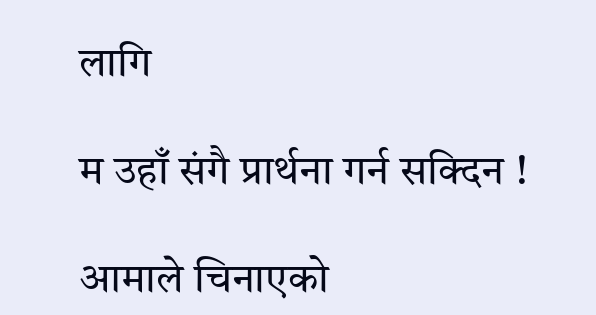लागि

म उहाँ संगै प्रार्थना गर्न सक्दिन !

आमाले चिनाएको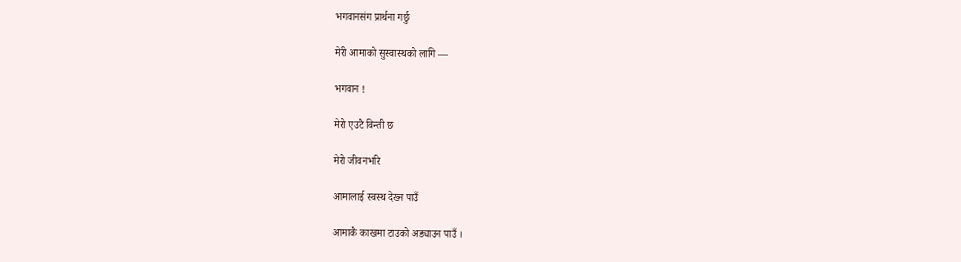भगवानसंग प्रार्थना गर्छु

मेरी आमाको सुस्वास्थको लागि —

भगवान !

मेरो एउटै विन्ती छ

मेरो जीवनभरि

आमालाई स्वस्थ देख्न पाउँ

आमाकै काखमा टाउको अड्याउन पाउँ ।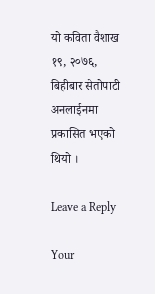यो कविता वैशाख १९, २०७६, बिहीबार सेतोपाटी अनलाईनमा प्रकासित भएको थियो ।

Leave a Reply

Your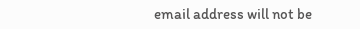email address will not be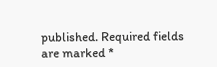published. Required fields are marked *